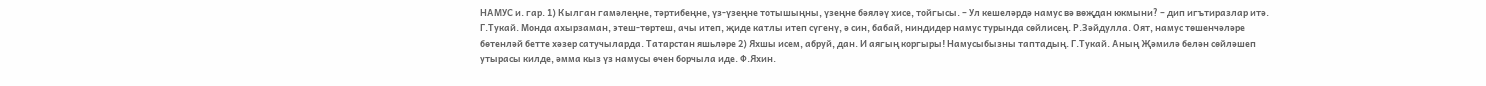НАМУС и. гар. 1) Кылган гамәлеңне, тәртибеңне, үз-үзеңне тотышыңны, үзеңне бәяләү хисе, тойгысы. – Ул кешеләрдә намус вә вөҗдан юкмыни? – дип игътиразлар итә. Г.Тукай. Монда ахырзаман, этеш-төртеш, ачы итеп, җиде катлы итеп сүгенү, ә син, бабай, ниндидер намус турында сөйлисең. Р.Зәйдулла. Оят, намус төшенчәләре бөтенләй бетте хәзер сатучыларда. Татарстан яшьләре 2) Яхшы исем, абруй, дан. И аягың коргыры! Намусыбызны таптадың. Г.Тукай. Аның Җәмилә белән сөйләшеп утырасы килде, әмма кыз үз намусы өчен борчыла иде. Ф.Яхин.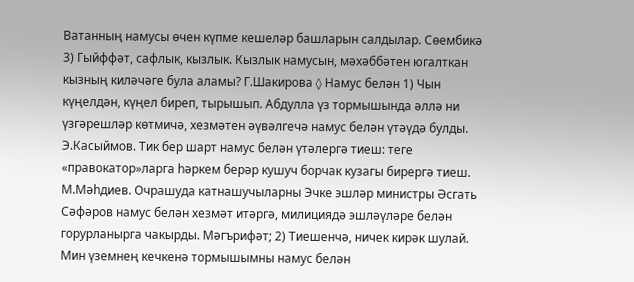Ватанның намусы өчен күпме кешеләр башларын салдылар. Сөембикә 3) Гыйффәт, сафлык, кызлык. Кызлык намусын, мәхәббәтен югалткан кызның киләчәге була аламы? Г.Шакирова ◊ Намус белән 1) Чын күңелдән, күңел биреп, тырышып. Абдулла үз тормышында әллә ни үзгәрешләр көтмичә, хезмәтен әүвәлгечә намус белән үтәүдә булды. Э.Касыймов. Тик бер шарт намус белән үтәлергә тиеш: теге «правокатор»ларга һәркем берәр кушуч борчак кузагы бирергә тиеш. М.Мәһдиев. Очрашуда катнашучыларны Эчке эшләр министры Әсгать Сәфәров намус белән хезмәт итәргә, милициядә эшләүләре белән горурланырга чакырды. Мәгърифәт; 2) Тиешенчә, ничек кирәк шулай. Мин үземнең кечкенә тормышымны намус белән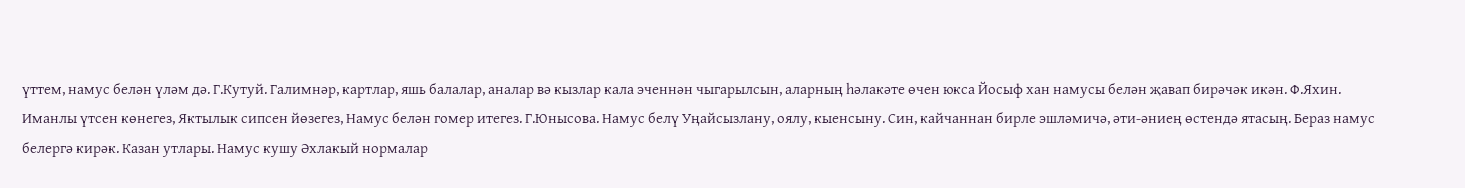үттем, намус белән үләм дә. Г.Кутуй. Галимнәр, картлар, яшь балалар, аналар вә кызлар кала эченнән чыгарылсын, аларның һәлакәте өчен юкса Йосыф хан намусы белән җавап бирәчәк икән. Ф.Яхин. Иманлы үтсен көнегез, Яктылык сипсен йөзегез, Намус белән гомер итегез. Г.Юнысова. Намус белү Уңайсызлану, оялу, кыенсыну. Син, кайчаннан бирле эшләмичә, әти-әниең өстендә ятасың. Бераз намус белергә кирәк. Казан утлары. Намус кушу Әхлакый нормалар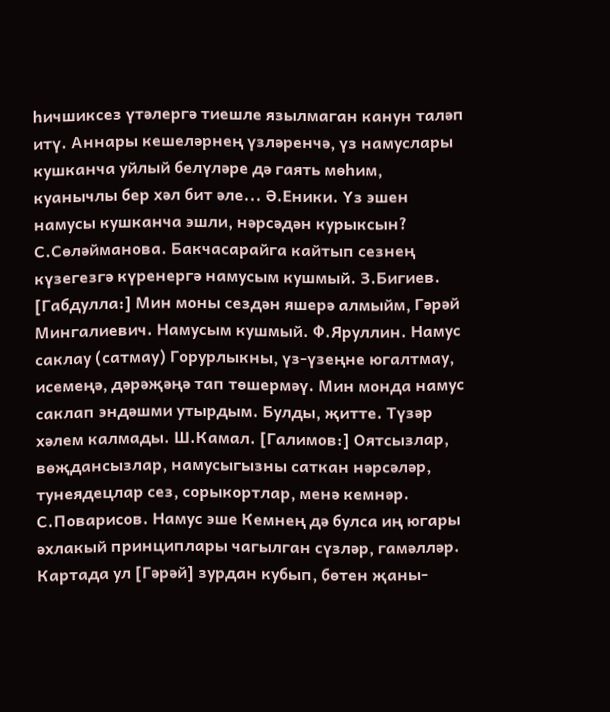һичшиксез үтәлергә тиешле язылмаган канун таләп итү. Аннары кешеләрнең үзләренчә, үз намуслары кушканча уйлый белүләре дә гаять мөһим, куанычлы бер хәл бит әле... Ә.Еники. Үз эшен намусы кушканча эшли, нәрсәдән курыксын? С.Сөләйманова. Бакчасарайга кайтып сезнең күзегезгә күренергә намусым кушмый. З.Бигиев. [Габдулла:] Мин моны сездән яшерә алмыйм, Гәрәй Мингалиевич. Намусым кушмый. Ф.Яруллин. Намус саклау (сатмау) Горурлыкны, үз-үзеңне югалтмау, исемеңә, дәрәҗәңә тап төшермәү. Мин монда намус саклап эндәшми утырдым. Булды, җитте. Түзәр хәлем калмады. Ш.Камал. [Галимов:] Оятсызлар, вөҗдансызлар, намусыгызны саткан нәрсәләр, тунеядецлар сез, сорыкортлар, менә кемнәр. С.Поварисов. Намус эше Кемнең дә булса иң югары әхлакый принциплары чагылган сүзләр, гамәлләр. Картада ул [Гәрәй] зурдан кубып, бөтен җаны-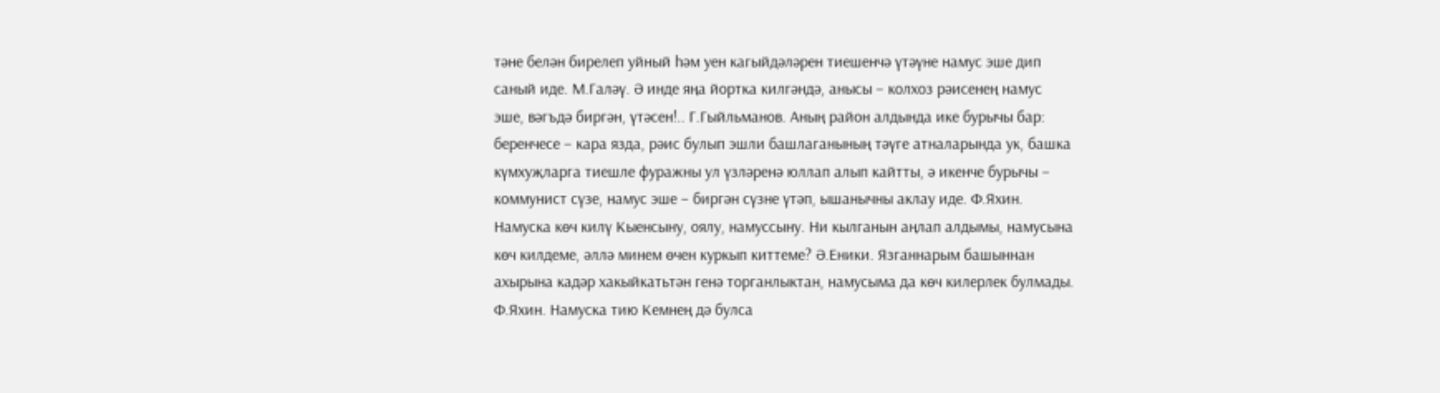тәне белән бирелеп уйный һәм уен кагыйдәләрен тиешенчә үтәүне намус эше дип саный иде. М.Галәү. Ә инде яңа йортка килгәндә, анысы – колхоз рәисенең намус эше, вәгъдә биргән, үтәсен!.. Г.Гыйльманов. Аның район алдында ике бурычы бар: беренчесе – кара язда, рәис булып эшли башлаганының тәүге атналарында ук, башка күмхуҗларга тиешле фуражны ул үзләренә юллап алып кайтты, ә икенче бурычы – коммунист сүзе, намус эше – биргән сүзне үтәп, ышанычны аклау иде. Ф.Яхин. Намуска көч килү Кыенсыну, оялу, намуссыну. Ни кылганын аңлап алдымы, намусына көч килдеме, әллә минем өчен куркып киттеме? Ә.Еники. Язганнарым башыннан ахырына кадәр хакыйкатьтән генә торганлыктан, намусыма да көч килерлек булмады. Ф.Яхин. Намуска тию Кемнең дә булса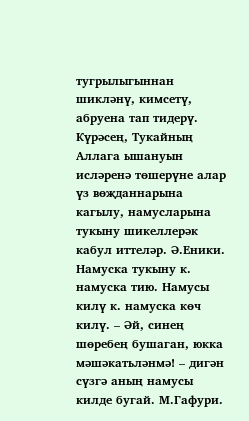тугрылыгыннан шикләнү, кимсетү, абруена тап тидерү. Күрәсең, Тукайның Аллага ышануын исләренә төшерүне алар үз вөҗданнарына кагылу, намусларына тукыну шикеллерәк кабул иттеләр. Ә.Еники. Намуска тукыну к. намуска тию. Намусы килү к. намуска көч килү. – Әй, синең шөребең бушаган, юкка мәшәкатьләнмә! – дигән сүзгә аның намусы килде бугай. М.Гафури.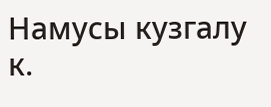Намусы кузгалу к.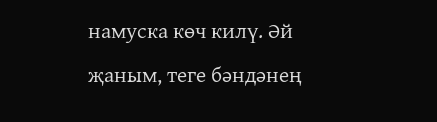намуска көч килү. Әй җаным, теге бәндәнең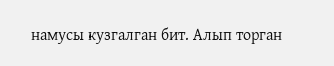намусы кузгалган бит. Алып торган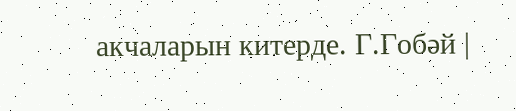акчаларын китерде. Г.Гобәй |